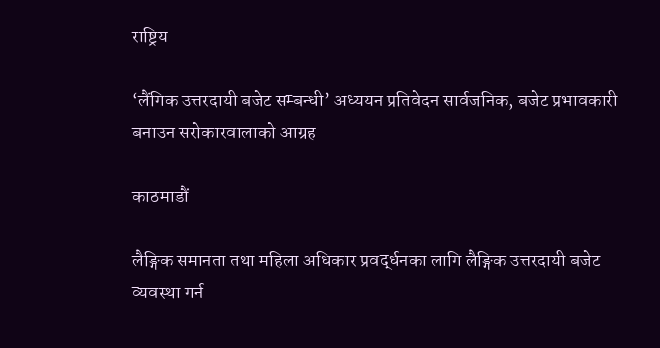राष्ट्रिय

‘लैंगिक उत्तरदायी बजेट सम्बन्धी’ अध्ययन प्रतिवेदन सार्वजनिक, बजेट प्रभावकारी बनाउन सरोकारवालाको आग्रह

काठमाडौं

लैङ्गिक समानता तथा महिला अधिकार प्रवर्द्धनका लागि लैङ्गिक उत्तरदायी बजेट व्यवस्था गर्न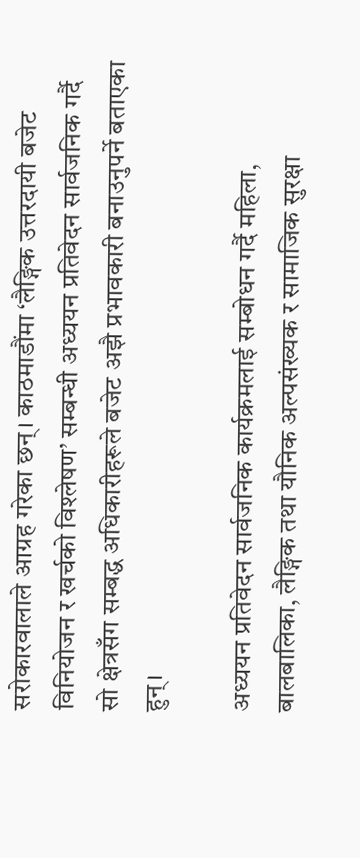सरोकारवालाले आग्रह गरेका छन्। काठमाडौंमा ‘लैङ्गिक उत्तरदायी बजेट विनियोजन र खर्चको विश्लेषण’ सम्बन्धी अध्ययन प्रतिवेदन सार्वजनिक गर्दै सो क्षेत्रसँग सम्बद्ध अधिकारीहरूले बजेट अझै प्रभावकारी बनाउनुपर्ने बताएका हुन्।

अध्ययन प्रतिवेदन सार्वजनिक कार्यक्रमलाई सम्बोधन गर्दै महिला, बालबालिका, लैङ्गिक तथा यौनिक अल्पसंख्यक र सामाजिक सुरक्षा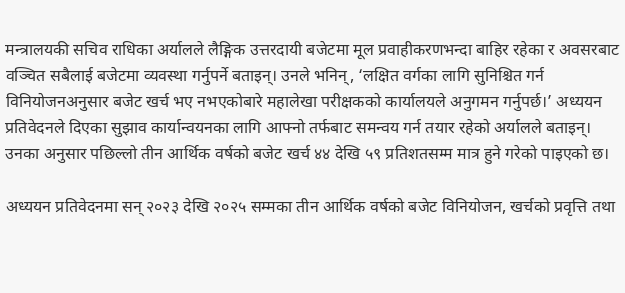मन्त्रालयकी सचिव राधिका अर्यालले लैङ्गिक उत्तरदायी बजेटमा मूल प्रवाहीकरणभन्दा बाहिर रहेका र अवसरबाट वञ्चित सबैलाई बजेटमा व्यवस्था गर्नुपर्ने बताइन्। उनले भनिन्, ‘लक्षित वर्गका लागि सुनिश्चित गर्न विनियोजनअनुसार बजेट खर्च भए नभएकोबारे महालेखा परीक्षकको कार्यालयले अनुगमन गर्नुपर्छ।’ अध्ययन प्रतिवेदनले दिएका सुझाव कार्यान्वयनका लागि आफ्नो तर्फबाट समन्वय गर्न तयार रहेको अर्यालले बताइन्। उनका अनुसार पछिल्लो तीन आर्थिक वर्षको बजेट खर्च ४४ देखि ५९ प्रतिशतसम्म मात्र हुने गरेको पाइएको छ।

अध्ययन प्रतिवेदनमा सन् २०२३ देखि २०२५ सम्मका तीन आर्थिक वर्षको बजेट विनियोजन, खर्चको प्रवृत्ति तथा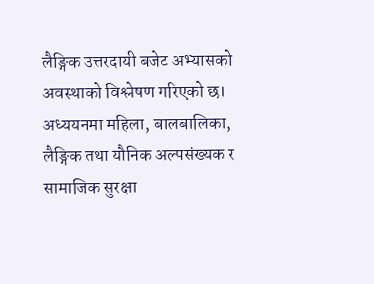लैङ्गिक उत्तरदायी बजेट अभ्यासको अवस्थाको विश्लेषण गरिएको छ। अध्ययनमा महिला, बालबालिका, लैङ्गिक तथा यौनिक अल्पसंख्यक र सामाजिक सुरक्षा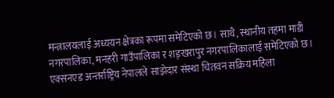मन्त्रालयलाई अध्ययन क्षेत्रका रूपमा समेटिएको छ। साथै, स्थानीय तहमा माडी नगरपालिका, मनहरी गाउँपालिका र शङ्खरापुर नगरपालिकालाई समेटिएको छ। एक्सनएड अन्तर्राष्ट्रिय नेपालले साझेदार संस्था चितवन सक्रिय महिला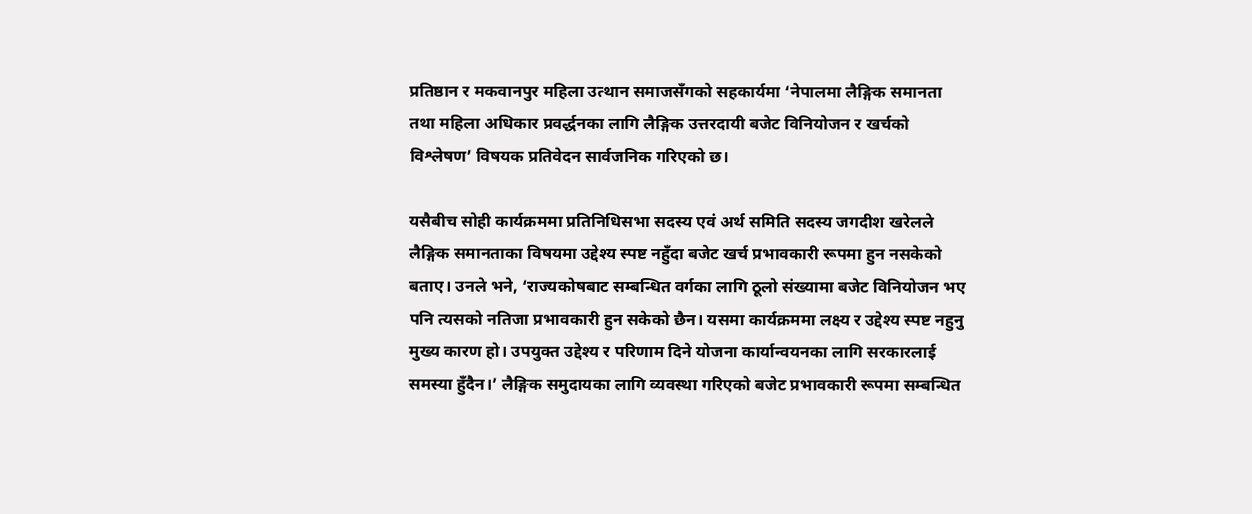प्रतिष्ठान र मकवानपुर महिला उत्थान समाजसँगको सहकार्यमा ‘नेपालमा लैङ्गिक समानता तथा महिला अधिकार प्रवर्द्धनका लागि लैङ्गिक उत्तरदायी बजेट विनियोजन र खर्चको विश्लेषण’ विषयक प्रतिवेदन सार्वजनिक गरिएको छ।

यसैबीच सोही कार्यक्रममा प्रतिनिधिसभा सदस्य एवं अर्थ समिति सदस्य जगदीश खरेलले लैङ्गिक समानताका विषयमा उद्देश्य स्पष्ट नहुँदा बजेट खर्च प्रभावकारी रूपमा हुन नसकेको बताए। उनले भने, ‘राज्यकोषबाट सम्बन्धित वर्गका लागि ठूलो संख्यामा बजेट विनियोजन भए पनि त्यसको नतिजा प्रभावकारी हुन सकेको छैन। यसमा कार्यक्रममा लक्ष्य र उद्देश्य स्पष्ट नहुनु मुख्य कारण हो। उपयुक्त उद्देश्य र परिणाम दिने योजना कार्यान्वयनका लागि सरकारलाई समस्या हुँदैन।’ लैङ्गिक समुदायका लागि व्यवस्था गरिएको बजेट प्रभावकारी रूपमा सम्बन्धित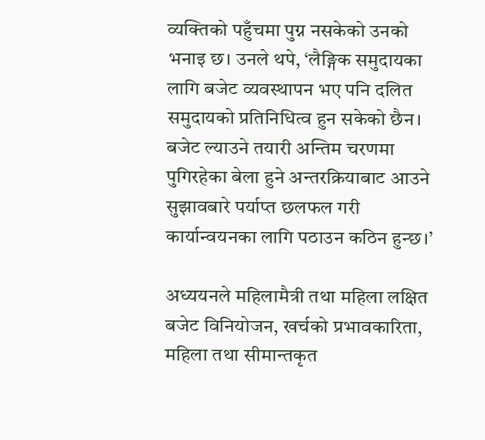व्यक्तिको पहुँचमा पुग्न नसकेको उनको भनाइ छ। उनले थपे, ‘लैङ्गिक समुदायका लागि बजेट व्यवस्थापन भए पनि दलित समुदायको प्रतिनिधित्व हुन सकेको छैन। बजेट ल्याउने तयारी अन्तिम चरणमा पुगिरहेका बेला हुने अन्तरक्रियाबाट आउने सुझावबारे पर्याप्त छलफल गरी कार्यान्वयनका लागि पठाउन कठिन हुन्छ।’

अध्ययनले महिलामैत्री तथा महिला लक्षित बजेट विनियोजन, खर्चको प्रभावकारिता, महिला तथा सीमान्तकृत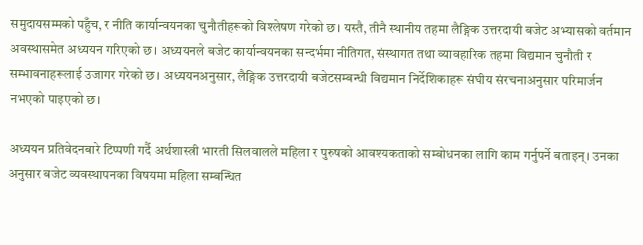समुदायसम्मको पहुँच, र नीति कार्यान्वयनका चुनौतीहरूको विश्लेषण गरेको छ। यस्तै, तीनै स्थानीय तहमा लैङ्गिक उत्तरदायी बजेट अभ्यासको वर्तमान अवस्थासमेत अध्ययन गरिएको छ। अध्ययनले बजेट कार्यान्वयनका सन्दर्भमा नीतिगत, संस्थागत तथा व्यावहारिक तहमा विद्यमान चुनौती र सम्भावनाहरूलाई उजागर गरेको छ। अध्ययनअनुसार, लैङ्गिक उत्तरदायी बजेटसम्बन्धी विद्यमान निर्देशिकाहरू संघीय संरचनाअनुसार परिमार्जन नभएको पाइएको छ।

अध्ययन प्रतिवेदनबारे टिप्पणी गर्दै अर्थशास्त्री भारती सिलवालले महिला र पुरुषको आवश्यकताको सम्बोधनका लागि काम गर्नुपर्ने बताइन्। उनका अनुसार बजेट व्यवस्थापनका विषयमा महिला सम्बन्धित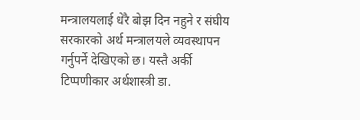मन्त्रालयलाई धेरै बोझ दिन नहुने र संघीय सरकारको अर्थ मन्त्रालयले व्यवस्थापन गर्नुपर्ने देखिएको छ। यस्तै अर्की टिप्पणीकार अर्थशास्त्री डा.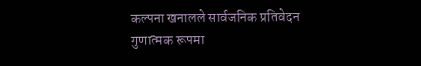कल्पना खनालले सार्वजनिक प्रतिवेदन गुणात्मक रूपमा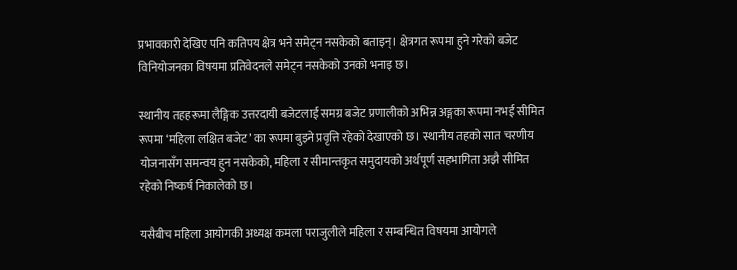प्रभावकारी देखिए पनि कतिपय क्षेत्र भने समेट्न नसकेको बताइन्। क्षेत्रगत रूपमा हुने गरेको बजेट विनियोजनका विषयमा प्रतिवेदनले समेट्न नसकेको उनको भनाइ छ।

स्थानीय तहहरूमा लैङ्गिक उत्तरदायी बजेटलाई समग्र बजेट प्रणालीको अभिन्न अङ्गका रूपमा नभई सीमित रूपमा ‘महिला लक्षित बजेट’ का रूपमा बुझ्ने प्रवृत्ति रहेको देखाएको छ। स्थानीय तहको सात चरणीय योजनासँग समन्वय हुन नसकेको, महिला र सीमान्तकृत समुदायको अर्थपूर्ण सहभागिता अझै सीमित रहेको निष्कर्ष निकालेको छ।

यसैबीच महिला आयोगकी अध्यक्ष कमला पराजुलीले महिला र सम्बन्धित विषयमा आयोगले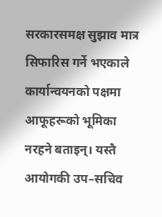सरकारसमक्ष सुझाव मात्र सिफारिस गर्ने भएकाले कार्यान्वयनको पक्षमा आफूहरूको भूमिका नरहने बताइन्। यस्तै आयोगकी उप–सचिव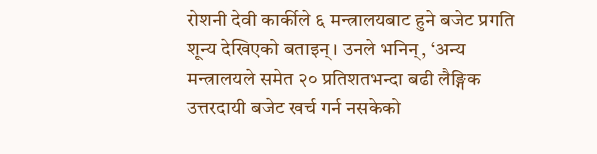रोशनी देवी कार्कीले ६ मन्त्रालयबाट हुने बजेट प्रगति शून्य देखिएको बताइन्। उनले भनिन्, ‘अन्य मन्त्रालयले समेत २० प्रतिशतभन्दा बढी लैङ्गिक उत्तरदायी बजेट खर्च गर्न नसकेको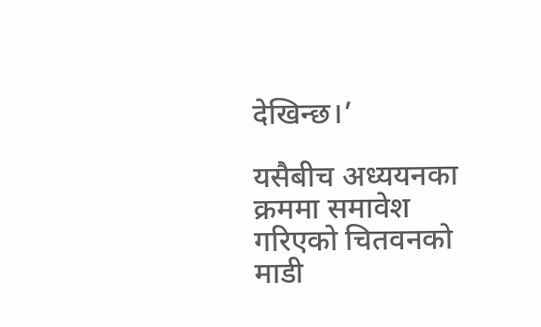देखिन्छ।’

यसैबीच अध्ययनका क्रममा समावेश गरिएको चितवनको माडी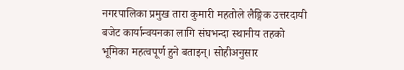नगरपालिका प्रमुख तारा कुमारी महतोले लैङ्गिक उत्तरदायी बजेट कार्यान्वयनका लागि संघभन्दा स्थानीय तहको भूमिका महत्वपूर्ण हुने बताइन्। सोहीअनुसार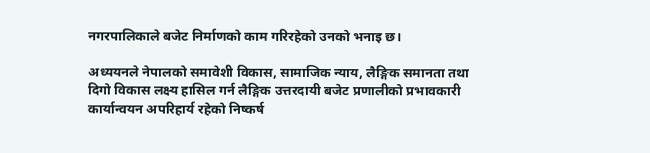नगरपालिकाले बजेट निर्माणको काम गरिरहेको उनको भनाइ छ।

अध्ययनले नेपालको समावेशी विकास, सामाजिक न्याय, लैङ्गिक समानता तथा दिगो विकास लक्ष्य हासिल गर्न लैङ्गिक उत्तरदायी बजेट प्रणालीको प्रभावकारी कार्यान्वयन अपरिहार्य रहेको निष्कर्ष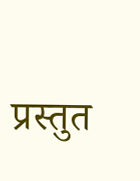प्रस्तुत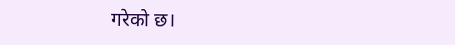गरेको छ।